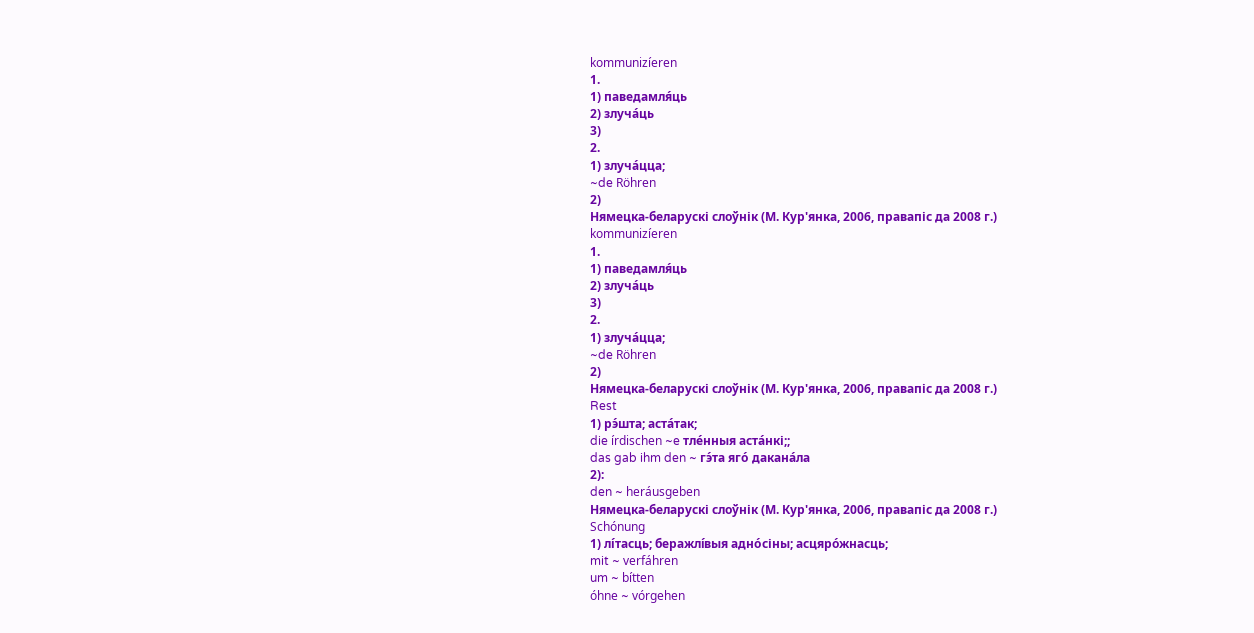kommunizíeren
1.
1) паведамля́ць
2) злуча́ць
3)
2.
1) злуча́цца;
~de Röhren
2)
Нямецка-беларускі слоўнік (М. Кур'янка, 2006, правапіс да 2008 г.)
kommunizíeren
1.
1) паведамля́ць
2) злуча́ць
3)
2.
1) злуча́цца;
~de Röhren
2)
Нямецка-беларускі слоўнік (М. Кур'янка, 2006, правапіс да 2008 г.)
Rest
1) рэ́шта; аста́так;
die írdischen ~e тле́нныя аста́нкі;;
das gab ihm den ~ гэ́та яго́ дакана́ла
2):
den ~ heráusgeben
Нямецка-беларускі слоўнік (М. Кур'янка, 2006, правапіс да 2008 г.)
Schónung
1) лі́тасць; беражлі́выя адно́сіны; асцяро́жнасць;
mit ~ verfáhren
um ~ bítten
óhne ~ vórgehen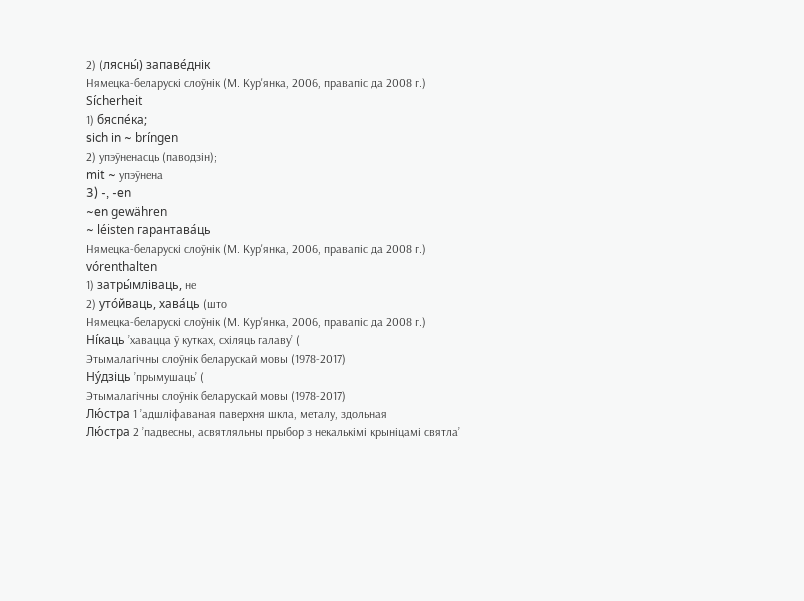2) (лясны́) запаве́днік
Нямецка-беларускі слоўнік (М. Кур'янка, 2006, правапіс да 2008 г.)
Sícherheit
1) бяспе́ка;
sich in ~ bríngen
2) упэўненасць (паводзін);
mit ~ упэўнена
3) -, -en
~en gewähren
~ léisten гарантава́ць
Нямецка-беларускі слоўнік (М. Кур'янка, 2006, правапіс да 2008 г.)
vórenthalten
1) затры́мліваць, не
2) уто́йваць, хава́ць (што
Нямецка-беларускі слоўнік (М. Кур'янка, 2006, правапіс да 2008 г.)
Ні́каць ’хавацца ў кутках, схіляць галаву’ (
Этымалагічны слоўнік беларускай мовы (1978-2017)
Ну́дзіць ’прымушаць’ (
Этымалагічны слоўнік беларускай мовы (1978-2017)
Лю́стра 1 ’адшліфаваная паверхня шкла, металу, здольная
Лю́стра 2 ’падвесны, асвятляльны прыбор з некалькімі крыніцамі святла’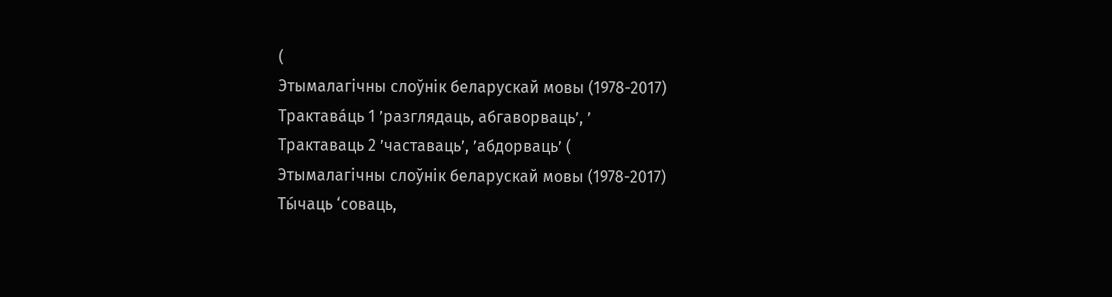(
Этымалагічны слоўнік беларускай мовы (1978-2017)
Трактава́ць 1 ’разглядаць, абгаворваць’, ’
Трактаваць 2 ’частаваць’, ’абдорваць’ (
Этымалагічны слоўнік беларускай мовы (1978-2017)
Ты́чаць ‘соваць,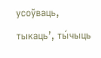усоўваць, тыкаць’, ты́чыць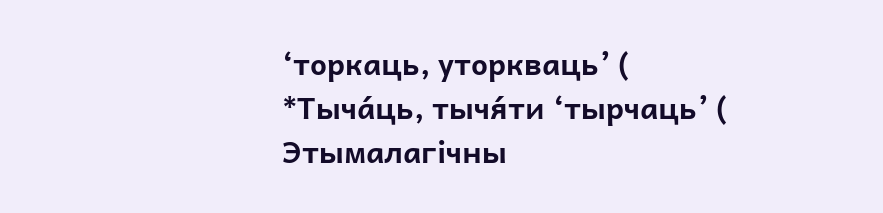‘торкаць, уторкваць’ (
*Тыча́ць, тычя́ти ‘тырчаць’ (
Этымалагічны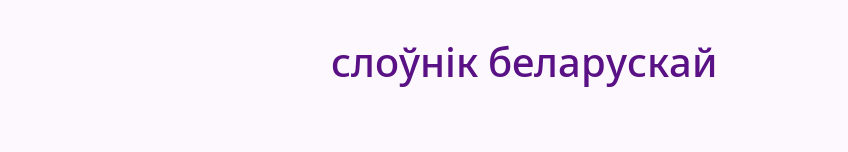слоўнік беларускай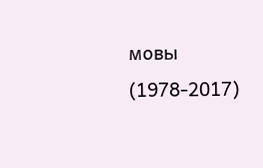мовы (1978-2017)